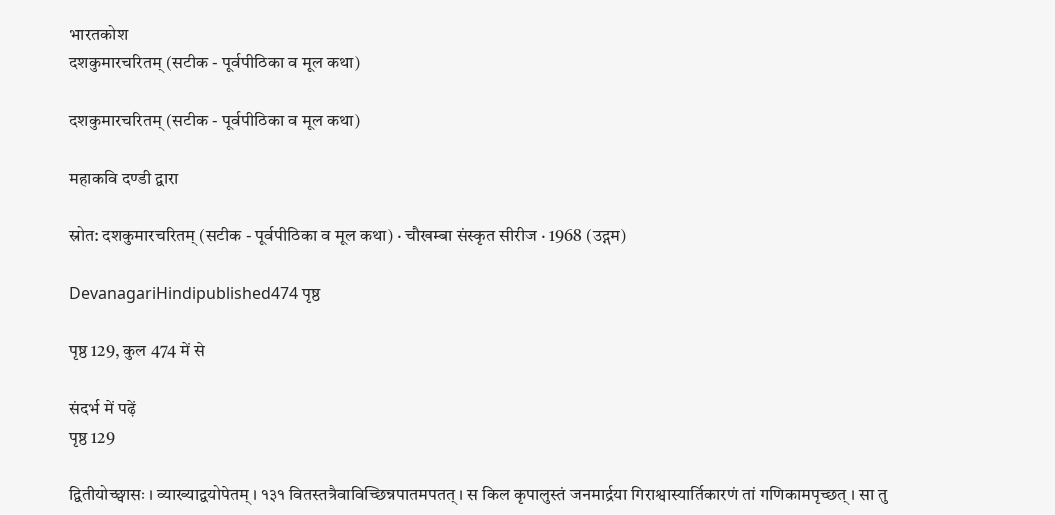भारतकोश
दशकुमारचरितम् (सटीक - पूर्वपीठिका व मूल कथा)

दशकुमारचरितम् (सटीक - पूर्वपीठिका व मूल कथा)

महाकवि दण्डी द्वारा

स्रोत: दशकुमारचरितम् (सटीक - पूर्वपीठिका व मूल कथा) · चौखम्बा संस्कृत सीरीज · 1968 (उद्गम)

DevanagariHindipublished474 पृष्ठ

पृष्ठ 129, कुल 474 में से

संदर्भ में पढ़ें
पृष्ठ 129

द्वितीयोच्छ्वासः । व्याख्याद्वयोपेतम् । १३१ वितस्तत्रैवाविच्छिन्नपातमपतत् । स किल कृपालुस्तं जनमार्द्रया गिराश्वास्यार्तिकारणं तां गणिकामपृच्छत् । सा तु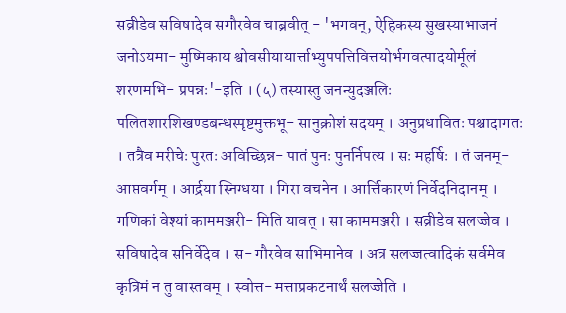सव्रीडेव सविषादेव सगौरवेव चाब्रवीत् - 'भगवन्, ऐहिकस्य सुखस्याभाजनं जनोऽयमा- मुष्मिकाय श्वोवसीयायार्त्ताभ्युपपत्तिवित्तयोर्भगवत्पादयोर्मूलं शरणमभि- प्रपन्नः'-इति । (५) तस्यास्तु जनन्युदञ्जलिः पलितशारशिखण्डबन्धस्पृष्टमुक्तभू- सानुक्रोशं सदयम् । अनुप्रधावितः पश्चादागतः । तत्रैव मरीचेः पुरतः अविच्छिन्न- पातं पुनः पुनर्निपत्य । सः महर्षिः । तं जनम्-आप्तवर्गम् । आर्द्रया स्निग्धया । गिरा वचनेन । आर्त्तिकारणं निर्वेदनिदानम् । गणिकां वेश्यां काममञ्जरी- मिति यावत् । सा काममञ्जरी । सव्रीडेव सलज्जेव । सविषादेव सनिर्वेदेव । स- गौरवेव साभिमानेव । अत्र सलज्जत्वादिकं सर्वमेव कृत्रिमं न तु वास्तवम् । स्वोत्त- मत्ताप्रकटनार्थं सलज्जेति ।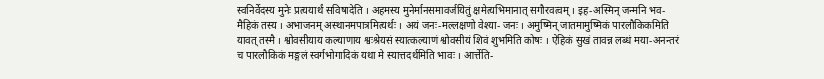स्वनिर्वेदस्य मुनेः प्रत्ययार्थं सविषादेति । अहमस्य मुनेर्मानसमावर्जयितुं क्षमेत्यभिमानात् सगौरवत्वम् । इह-अस्मिन् जन्मनि भव- मैहिकं तस्य । अभाजनम् अस्थानमपात्रमित्यर्थः । अयं जनः-मल्लक्षणो वेश्या- जनः । अमुष्मिन् जातमामुष्मिकं पारलौकिकमिति यावत् तस्मै । श्वोवसीयाय कल्याणाय श्वःश्रेयसं स्यात्कल्याणं श्वोवसीयं शिवं शुभमिति कोषः । ऐहिकं सुखं तावन्न लब्धं मया-अनन्तरं च पारलौकिकं मङ्गलं स्वर्गभोगादिकं यथा मे स्यात्तदर्थमिति भावः । आर्त्तेति-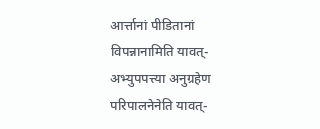आर्त्तानां पीडितानां विपन्नानामिति यावत्- अभ्युपपत्त्या अनुग्रहेण परिपालनेनेति यावत्-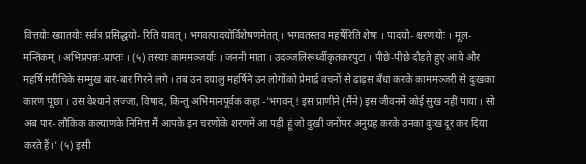वित्तयोः ख्यातयोः सर्वत्र प्रसिद्धयो- रिति यावत् । भगवत्पादयोर्विशेषणमेतत् । भगवतस्तव महर्षेरिति शेषः । पादयो- श्चरणयोः । मूल-मन्तिकम् । अभिप्रपन्नः-प्राप्तः । (५) तस्याः काममञ्जर्याः । जननी माता । उदञ्जलिरूर्ध्वीकृतकरपुटा । पीछे-पीछे दौड़ते हुए आये और महर्षि मरीचिके सम्मुख बार-बार गिरने लगे । तब उन दयालु महर्षिने उन लोगोंको प्रेमार्द्र वचनों से ढाढ़स बँधा करके काममञ्जरी से दुःखका कारण पूछा । उस वेश्याने लज्जा, विषाद, किन्तु अभिमानपूर्वक कहा -'भगवन् ! इस प्राणीने (मैंने) इस जीवनमें कोई सुख नहीं पाया । सो अब पार- लौकिक कल्याणके निमित्त मैं आपके इन चरणोंके शरणमें आ पड़ी हूं जो दुखी जनोंपर अनुग्रह करके उनका दुःख दूर कर दिया करते हैं।' (५) इसी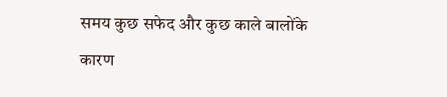समय कुछ सफेद और कुछ काले बालोंके कारण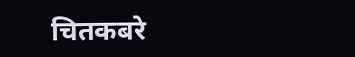चितकबरे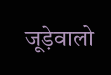जूड़ेवालो